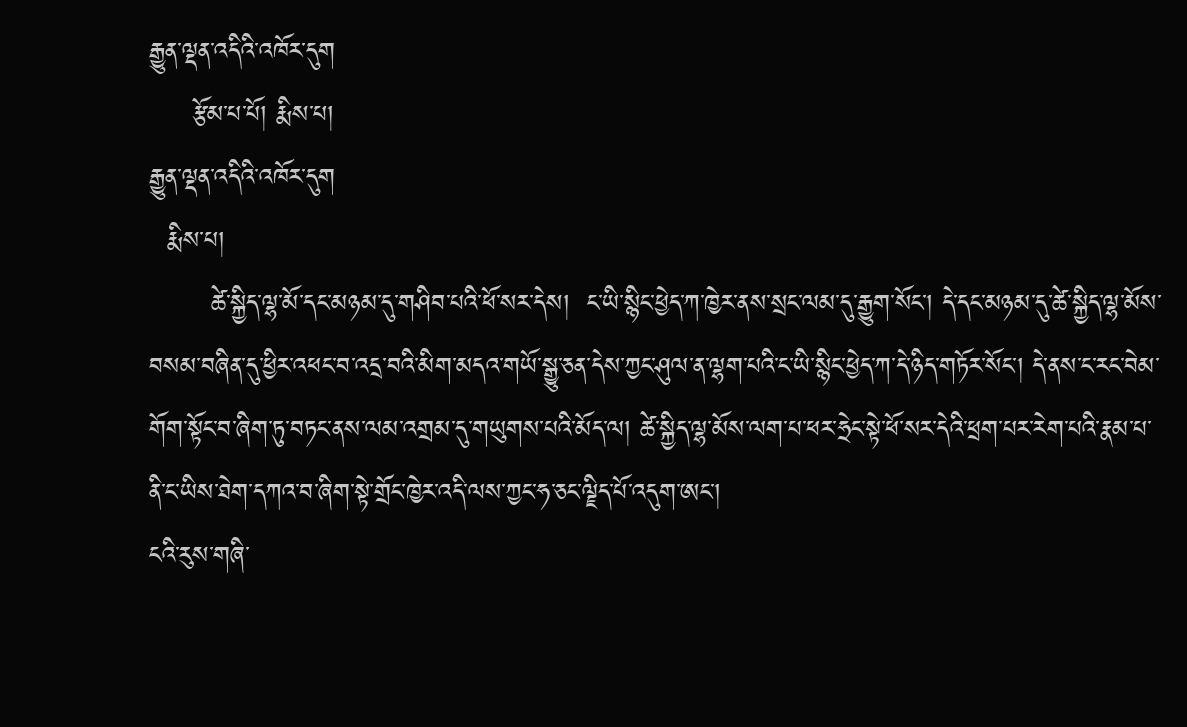རྒྱུན་ལྡན་འདིའི་འཁོར་དུག
     རྩོམ་པ་པོ། རྨིས་པ།
རྒྱུན་ལྡན་འདིའི་འཁོར་དུག
  རྨིས་པ།
       ཚེ་སྐྱིད་ལྷ་མོ་དང་མཉམ་དུ་གཤིབ་པའི་ཕོ་སར་དེས།  ང་ཡི་སྙིང་ཕྱེད་ཀ་ཁྱེར་ནས་སྲང་ལམ་དུ་རྒྱུག་སོང་། དེ་དང་མཉམ་དུ་ཚེ་སྐྱིད་ལྷ་མོས་བསམ་བཞིན་དུ་ཕྱིར་འཕང་བ་འདྲ་བའི་མིག་མདའ་གཡོ་སྒྱུ་ཅན་དེས་ཀྱང་ཤུལ་ན་ལྷག་པའི་ང་ཡི་སྙིང་ཕྱེད་ཀ་དེ་ཉིད་གཏོར་སོང་། དེ་ནས་ང་རང་བེམ་གོག་སྟོང་བ་ཞིག་ཏུ་བཏང་ནས་ལམ་འགྲམ་དུ་གཡུགས་པའི་མོད་ལ། ཚེ་སྐྱིད་ལྷ་མོས་ལག་པ་ཕར་ཧྲེང་སྟེ་ཕོ་སར་དེའི་ཕྲག་པར་རེག་པའི་རྣམ་པ་ནི་ང་ཡིས་ཐེག་དཀའ་བ་ཞིག་སྟེ་གྲོང་ཁྱེར་འདི་ལས་ཀྱང་ཧ་ཅང་ལྗིད་པོ་འདུག་ཨང་།
ངའི་རུས་གཞི་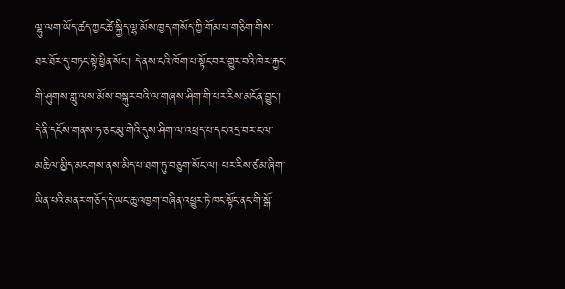ལྷུ་ལག་ཡོད་ཚད་ཀྱང་ཚེ་སྐྱིད་ལྷ་མོས་ཁྱད་གསོད་ཀྱི་གོམ་པ་གཅིག་གིས་ཐར་ཐོར་དུ་བཏང་སྟེ་ཕྱིན་སོང་། དེ་ནས་ངའི་ཁོག་པ་སྟོང་བར་གྱུར་བའི་ཁེར་རྐྱང་གི་ཤུགས་གླུ་ལས་མོས་བསྐུར་བའི་ལ་གཞས་ཤིག་གི་པར་རིས་མངོན་བྱུང་། དེ་ནི་དངོས་གནས་ཧ་ཅང་མུ་གེའི་དུས་ཤིག་ལ་འཕྲད་པ་དང་འདྲ་བར་ང་ལ་མཆིལ་མྱིད་མངགས་ནས་མིད་པ་ཐག་ཏུ་བཅུག་སོང་ལ། པར་རིས་ཙམ་ཞིག་ཡིན་པའི་མནར་གཅོད་དེ་ཡང་ཆུ་འཁྱག་བཞིན་འཕྱུར་ཏེ་ཁང་སྟོང་ནང་གི་སྒོ་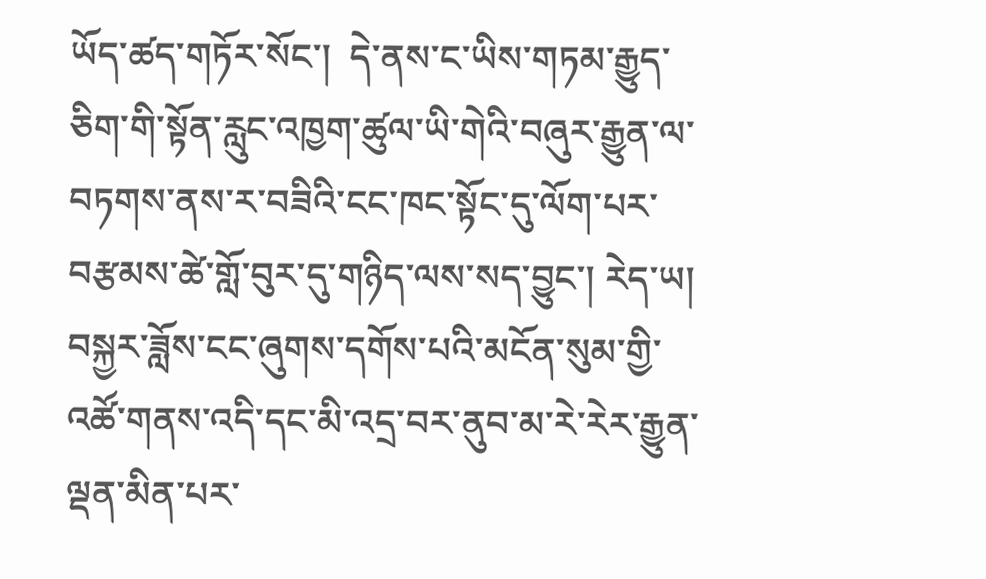ཡོད་ཚད་གཏོར་སོང་།  དེ་ནས་ང་ཡིས་གཏམ་རྒྱུད་ཅིག་གི་སྟོན་རླུང་འཁྱག་ཚུལ་ཡི་གེའི་བཞུར་རྒྱུན་ལ་བཏགས་ནས་ར་བཟིའི་ངང་ཁང་སྟོང་དུ་ལོག་པར་བརྩམས་ཚེ་གློ་བུར་དུ་གཉིད་ལས་སད་བྱུང་། རེད་ཡ། བསྐྱར་ཟློས་ངང་ཞུགས་དགོས་པའི་མངོན་སུམ་གྱི་འཚོ་གནས་འདི་དང་མི་འདྲ་བར་ནུབ་མ་རེ་རེར་རྒྱུན་ལྡན་མིན་པར་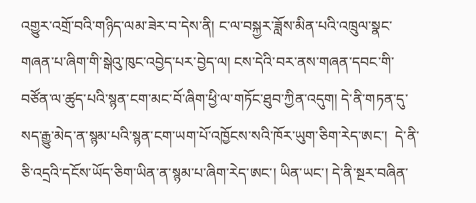འགྱུར་འགྲོ་བའི་གཉིད་ལམ་ཟེར་བ་དེས་ནི། ང་ལ་བསྐྱར་ཟློས་མིན་པའི་འཁྲུལ་སྣང་གཞན་པ་ཞིག་གི་སྒེའུ་ཁུང་འབྱེད་པར་བྱེད་ལ། ངས་དེའི་བར་ནས་གཞན་དབང་གི་བཙོན་ལ་ཚུད་པའི་སྙན་ངག་མང་བོ་ཞིག་ཕྱི་ལ་གཏོང་ཐུབ་ཀྱིན་འདུག། དེ་ནི་གཏན་དུ་སད་རྒྱུ་མེད་ན་སྙམ་པའི་སྙན་ངག་ཡག་པོ་འཁྱོངས་སའི་ཁོར་ཡུག་ཅིག་རེད་ཨང་།  དེ་ནི་ཅི་འདྲའི་དངོས་ཡོད་ཅིག་ཡིན་ན་སྙམ་པ་ཞིག་རེད་ཨང་། ཡིན་ཡང་། དེ་ནི་སྔར་བཞིན་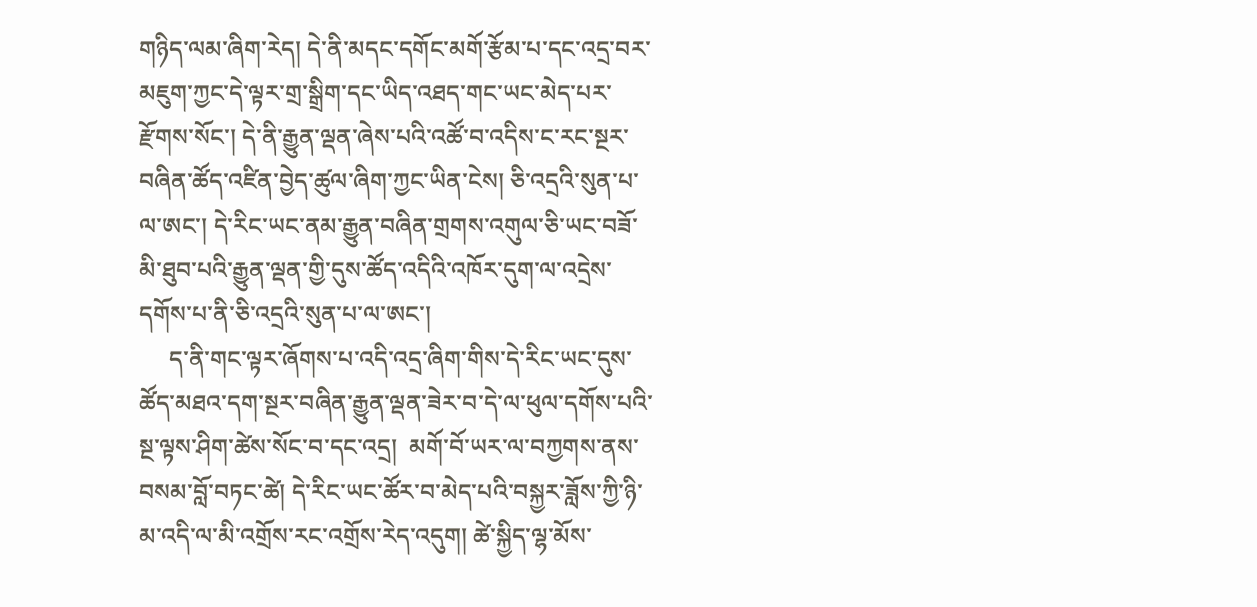གཉིད་ལམ་ཞིག་རེད། དེ་ནི་མདང་དགོང་མགོ་རྩོམ་པ་དང་འདྲ་བར་མཇུག་ཀྱང་དེ་ལྟར་གྲ་སྒྲིག་དང་ཡིད་འཐད་གང་ཡང་མེད་པར་རྫོགས་སོང་། དེ་ནི་རྒྱུན་ལྡན་ཞེས་པའི་འཚོ་བ་འདིས་ང་རང་སྔར་བཞིན་ཚོད་འཛིན་བྱེད་ཚུལ་ཞིག་ཀྱང་ཡིན་ངེས། ཅི་འདྲའི་སུན་པ་ལ་ཨང་། དེ་རིང་ཡང་ནམ་རྒྱུན་བཞིན་གྲགས་འགུལ་ཅི་ཡང་བཟོ་མི་ཐུབ་པའི་རྒྱུན་ལྡན་གྱི་དུས་ཚོད་འདིའི་འཁོར་དུག་ལ་འདྲེས་དགོས་པ་ནི་ཅི་འདྲའི་སུན་པ་ལ་ཨང་།
     ད་ནི་གང་ལྟར་ཞོགས་པ་འདི་འདྲ་ཞིག་གིས་དེ་རིང་ཡང་དུས་ཚོད་མཐའ་དག་སྔར་བཞིན་རྒྱུན་ལྡན་ཟེར་བ་དེ་ལ་ཕུལ་དགོས་པའི་སྔ་ལྟས་ཤིག་ཚེས་སོང་བ་དང་འདྲ།  མགོ་བོ་ཡར་ལ་བཀྱགས་ནས་བསམ་བློ་བཏང་ཚེ། དེ་རིང་ཡང་ཚོར་བ་མེད་པའི་བསྐྱར་ཟློས་ཀྱི་ཉི་མ་འདི་ལ་མི་འགྲོས་རང་འགྲོས་རེད་འདུག། ཚེ་སྐྱིད་ལྷ་མོས་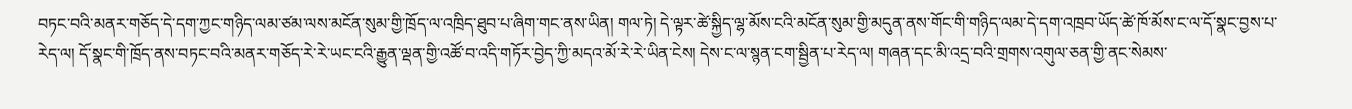བཏང་བའི་མནར་གཅོད་དེ་དག་ཀྱང་གཉིད་ལམ་ཙམ་ལས་མངོན་སུམ་གྱི་ཁྲོད་ལ་འཁྲིད་ཐུབ་པ་ཞིག་གང་ནས་ཡིན། གལ་ཏེ། དེ་ལྟར་ཚེ་སྐྱིད་ལྷ་མོས་ངའི་མངོན་སུམ་གྱི་མདུན་ནས་གོང་གི་གཉིད་ལམ་དེ་དག་འཁྲབ་ཡོད་ཚེ་ཁོ་མོས་ང་ལ་དོ་སྣང་བྱས་པ་རེད་ལ། དོ་སྣང་གི་ཁྲོད་ནས་བཏང་བའི་མནར་གཅོད་རེ་རེ་ཡང་ངའི་རྒྱུན་ལྡན་གྱི་འཚོ་བ་འདི་གཏོར་བྱེད་ཀྱི་མདའ་མོ་རེ་རེ་ཡིན་ངེས། དེས་ང་ལ་སྙན་ངག་སྦྱིན་པ་རེད་ལ། གཞན་དང་མི་འདྲ་བའི་གྲགས་འགུལ་ཅན་གྱི་ནང་སེམས་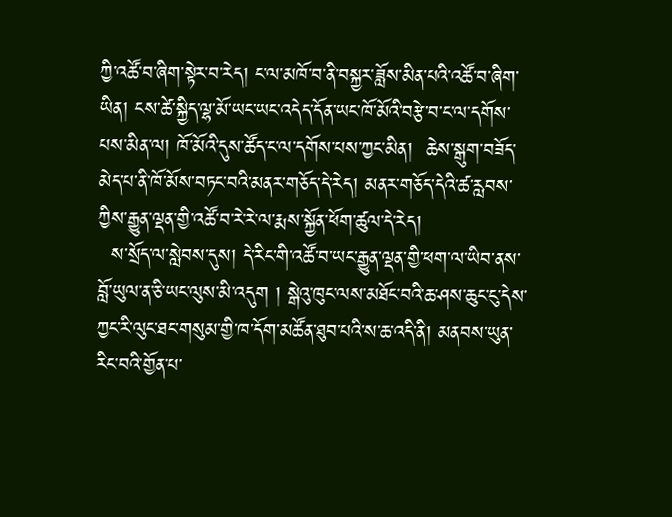ཀྱི་འཚོ་བ་ཞིག་སྟེར་བ་རེད། ང་ལ་མཁོ་བ་ནི་བསྐྱར་ཟློས་མིན་པའི་འཚོ་བ་ཞིག་ཡིན། ངས་ཚེ་སྐྱིད་ལྷ་མོ་ཡང་ཡང་འདེད་དོན་ཡང་ཁོ་མོའི་བརྩེ་བ་ང་ལ་དགོས་པས་མིན་ལ། ཁོ་མོའི་དུས་ཚོད་ང་ལ་དགོས་པས་ཀྱང་མིན།  ཆེས་སྒུག་བཟོད་མེད་པ་ནི་ཁོ་མོས་བཏང་བའི་མནར་གཅོད་དེ་རེད། མནར་གཅོད་དེའི་ཚ་རླབས་ཀྱིས་རྒྱུན་ལྡན་གྱི་འཚོ་བ་རེ་རེ་ལ་རྨས་སྐྱོན་ཕོག་ཚུལ་དེ་རེད།
  ས་སྲོད་ལ་སླེབས་དུས། དེ་རིང་གི་འཚོ་བ་ཡང་རྒྱུན་ལྡན་གྱི་ཕག་ལ་ཡིབ་ནས་བློ་ཡུལ་ན་ཅི་ཡང་ལུས་མི་འདུག ། སྒེའུ་ཁུང་ལས་མཐོང་བའི་ཆ་ཤས་ཆུང་ངུ་དེས་ཀྱང་རི་ལུང་ཐང་གསུམ་གྱི་ཁ་དོག་མཚོན་ཐུབ་པའི་ས་ཆ་འདི་ནི། མནབས་ཡུན་རིང་བའི་གྱོན་པ་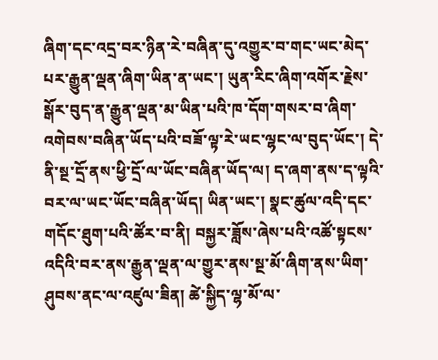ཞིག་དང་འདྲ་བར་ཉིན་རེ་བཞིན་དུ་འགྱུར་བ་གང་ཡང་མེད་པར་རྒྱུན་ལྡན་ཞིག་ཡིན་ན་ཡང་། ཡུན་རིང་ཞིག་འགོར་རྗེས་སྒོར་བུད་ན་རྒྱུན་ལྡན་མ་ཡིན་པའི་ཁ་དོག་གསར་བ་ཞིག་འགེབས་བཞིན་ཡོད་པའི་བཟོ་ལྟ་རེ་ཡང་ལྷང་ལ་བུད་ཡོང་། དེ་ནི་སྔ་དྲོ་ནས་ཕྱི་དྲོ་ལ་ཡོང་བཞིན་ཡོད་ལ། ད་ཞག་ནས་ད་ལྟའི་བར་ལ་ཡང་ཡོང་བཞིན་ཡོད། ཡིན་ཡང་། སྣང་ཚུལ་འདི་དང་གདོང་ཐུག་པའི་ཚོར་བ་ནི། བསྐྱར་ཟློས་ཞེས་པའི་འཚོ་སྟངས་འདིའི་བར་ནས་རྒྱུན་ལྡན་ལ་གྱུར་ནས་སྔ་མོ་ཞིག་ནས་ཡིག་ཤུབས་ནང་ལ་འཛུལ་ཟིན། ཚེ་སྐྱིད་ལྷ་མོ་ལ་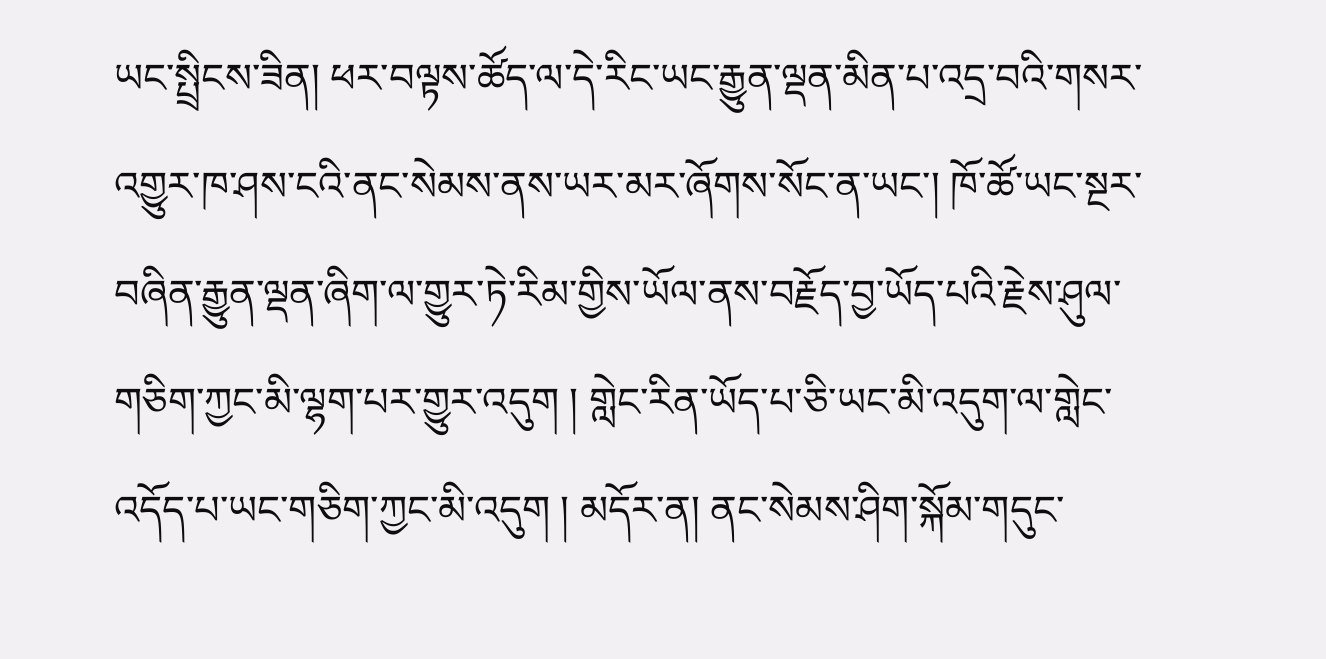ཡང་སྤྲིངས་ཟིན། ཕར་བལྟས་ཚོད་ལ་དེ་རིང་ཡང་རྒྱུན་ལྡན་མིན་པ་འདྲ་བའི་གསར་འགྱུར་ཁ་ཤས་ངའི་ནང་སེམས་ནས་ཡར་མར་ཞོགས་སོང་ན་ཡང་། ཁོ་ཚོ་ཡང་སྔར་བཞིན་རྒྱུན་ལྡན་ཞིག་ལ་གྱུར་ཏེ་རིམ་གྱིས་ཡོལ་ནས་བརྗོད་བྱ་ཡོད་པའི་རྗེས་ཤུལ་གཅིག་ཀྱང་མི་ལྷག་པར་གྱུར་འདུག ། གླེང་རིན་ཡོད་པ་ཅི་ཡང་མི་འདུག་ལ་གླེང་འདོད་པ་ཡང་གཅིག་ཀྱང་མི་འདུག ། མདོར་ན། ནང་སེམས་ཤིག་སྐོམ་གདུང་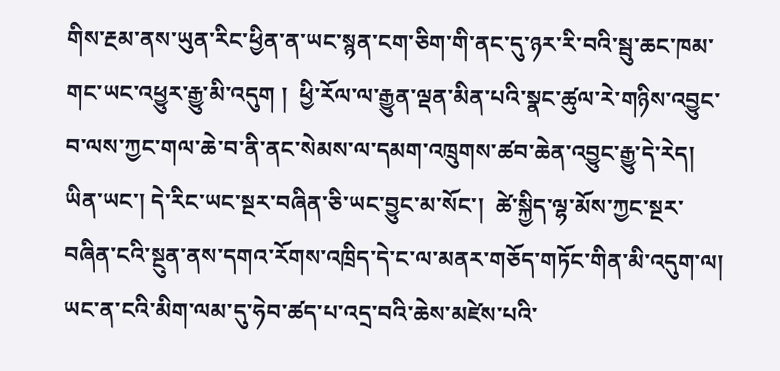གིས་རྔམ་ནས་ཡུན་རིང་ཕྱིན་ན་ཡང་སྙན་ངག་ཅིག་གི་ནང་དུ་ཉར་རི་བའི་སྦུ་ཆང་ཁམ་གང་ཡང་འཕྱུར་རྒྱུ་མི་འདུག །  ཕྱི་རོལ་ལ་རྒྱུན་ལྡན་མིན་པའི་སྣང་ཚུལ་རེ་གཉིས་འབྱུང་བ་ལས་ཀྱང་གལ་ཆེ་བ་ནི་ནང་སེམས་ལ་དམག་འཁྲུགས་ཚབ་ཆེན་འབྱུང་རྒྱུ་དེ་རེད། ཡིན་ཡང་། དེ་རིང་ཡང་སྔར་བཞིན་ཅི་ཡང་བྱུང་མ་སོང་།  ཚེ་སྐྱིད་ལྷ་མོས་ཀྱང་སྔར་བཞིན་ངའི་སྔུན་ནས་དགའ་རོགས་འཁྲིད་དེ་ང་ལ་མནར་གཅོད་གཏོང་གིན་མི་འདུག་ལ། ཡང་ན་ངའི་མིག་ལམ་དུ་ཧེབ་ཚད་པ་འདྲ་བའི་ཆེས་མཛེས་པའི་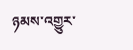ཉམས་འགྱུར་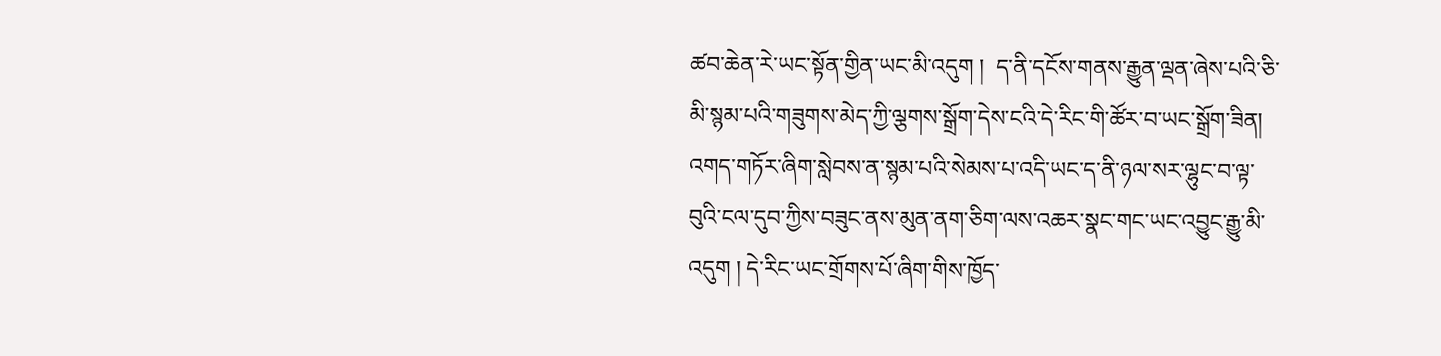ཚབ་ཆེན་རེ་ཡང་སྟོན་གྱིན་ཡང་མི་འདུག །  ད་ནི་དངོས་གནས་རྒྱུན་ལྡན་ཞེས་པའི་ཅི་མི་སྙམ་པའི་གཟུགས་མེད་ཀྱི་ལྕགས་སྒྲོག་དེས་ངའི་དེ་རིང་གི་ཚོར་བ་ཡང་སྒྲོག་ཟིན། འགད་གཏོར་ཞིག་སླེབས་ན་སྙམ་པའི་སེམས་པ་འདི་ཡང་ད་ནི་ཉལ་སར་ལྷུང་བ་ལྟ་བུའི་ངལ་དུབ་ཀྱིས་བཟུང་ནས་མུན་ནག་ཅིག་ལས་འཆར་སྣང་གང་ཡང་འབྱུང་རྒྱུ་མི་འདུག ། དེ་རིང་ཡང་གྲོགས་པོ་ཞིག་གིས་ཁྱོད་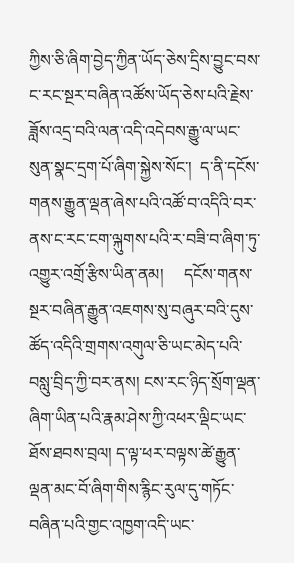ཀྱིས་ཅི་ཞིག་བྱེད་ཀྱིན་ཡོད་ཅེས་དྲིས་བྱུང་བས་ང་རང་སྔར་བཞིན་འཚོས་ཡོད་ཅེས་པའི་རྗེས་ཟློས་འདྲ་བའི་ལན་འདི་འདེབས་རྒྱུ་ལ་ཡང་སུན་སྣང་དྲག་པོ་ཞིག་སྐྱེས་སོང་།  ད་ནི་དངོས་གནས་རྒྱུན་ལྡན་ཞེས་པའི་འཚོ་བ་འདིའི་བར་ནས་ང་རང་ངག་ལྐུགས་པའི་ར་བཟི་བ་ཞིག་ཏུ་འགྱུར་འགྲོ་རྩིས་ཡིན་ནམ།     དངོས་གནས་སྔར་བཞིན་རྒྱུན་འཇགས་སུ་བཞུར་བའི་དུས་ཚོད་འདིའི་གྲགས་འགུལ་ཅི་ཡང་མེད་པའི་བསླུ་བྲིད་ཀྱི་བར་ནས། ངས་རང་ཉིད་སྲོག་ལྡན་ཞིག་ཡིན་པའི་རྣམ་ཤེས་ཀྱི་འཕར་ལྡིང་ཡང་ཐོས་ཐབས་བྲལ། ད་ལྟ་ཕར་བལྟས་ཚེ་རྒྱུན་ལྡན་མང་བོ་ཞིག་གིས་རྙིང་རུལ་དུ་གཏོང་བཞིན་པའི་གྱང་འཁྱག་འདི་ཡང་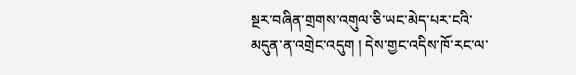སྔར་བཞིན་གྲགས་འགུལ་ཅི་ཡང་མེད་པར་ངའི་མདུན་ན་འགྲེང་འདུག ། དེས་གྱང་འདིས་ཁོ་རང་ལ་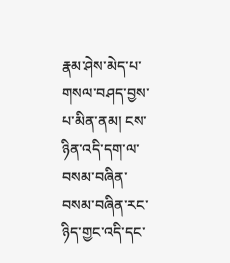རྣམ་ཤེས་མེད་པ་གསལ་བཤད་བྱས་པ་མིན་ནམ། ངས་ཉིན་འདི་དག་ལ་བསམ་བཞིན་བསམ་བཞིན་རང་ཉིད་གྱང་འདི་དང་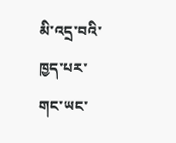མི་འདྲ་བའི་ཁྱད་པར་གང་ཡང་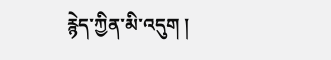རྙེད་ཀྱིན་མི་འདུག །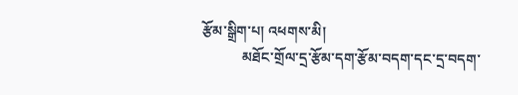རྩོམ་སྒྲིག་པ། འཕགས་མི།
           མཐོང་གྲོལ་དྲ་རྩོམ་དག་རྩོམ་བདག་དང་དྲ་བདག་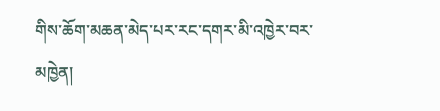གིས་ཆོག་མཆན་མེད་པར་རང་དགར་མི་འཁྱེར་བར་མཁྱེན།